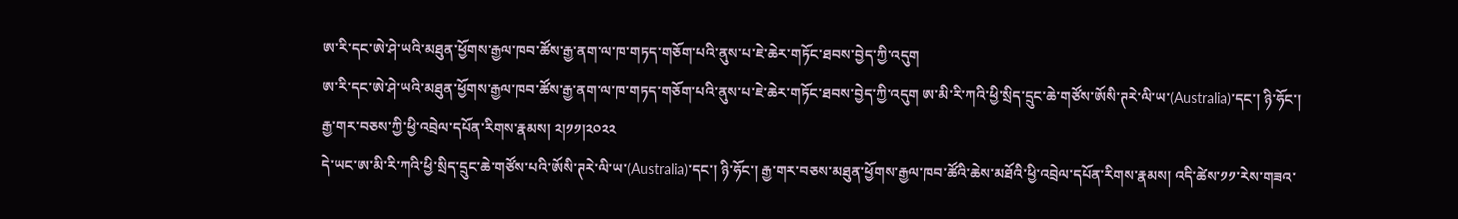ཨ་རི་དང་ཨེ་ཤེ་ཡའི་མཐུན་ཕྱོགས་རྒྱལ་ཁབ་ཚོས་རྒྱ་ནག་ལ་ཁ་གཏད་གཅོག་པའི་ནུས་པ་ཇེ་ཆེར་གཏོང་ཐབས་བྱེད་ཀྱི་འདུག
ཨ་རི་དང་ཨེ་ཤེ་ཡའི་མཐུན་ཕྱོགས་རྒྱལ་ཁབ་ཚོས་རྒྱ་ནག་ལ་ཁ་གཏད་གཅོག་པའི་ནུས་པ་ཇེ་ཆེར་གཏོང་ཐབས་བྱེད་ཀྱི་འདུག ཨ་མི་རི་ཀའི་ཕྱི་སྲིད་དྲུང་ཆེ་གཙོས་ཨོསི་ཊརེ་ལི་ཡ་(Australia)་དང་། ཉི་ཧོང་། རྒྱ་གར་བཅས་ཀྱི་ཕྱི་འབྲེལ་དཔོན་རིགས་རྣམས། ༢།༡༡།༢༠༢༢
དེ་ཡང་ཨ་མི་རི་ཀའི་ཕྱི་སྲིད་དྲུང་ཆེ་གཙོས་པའི་ཨོསི་ཊརེ་ལི་ཡ་(Australia)་དང་། ཉི་ཧོང་། རྒྱ་གར་བཅས་མཐུན་ཕྱོགས་རྒྱལ་ཁབ་ཚོའི་ཆེས་མཐོའི་ཕྱི་འབྲེལ་དཔོན་རིགས་རྣམས། འདི་ཚེས་༡༡་རེས་གཟའ་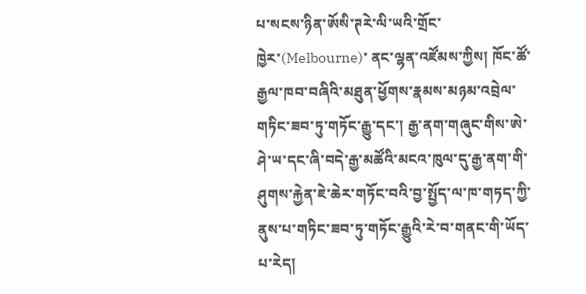པ་སངས་ཉིན་ཨོསི་ཊརེ་ལི་ཡའི་གྲོང་ཁྱེར་(Melbourne)་ ནང་ལྷན་འཛོམས་ཀྱིས། ཁོང་ཚོ་རྒྱལ་ཁབ་བཞིའི་མཐུན་ཕྱོགས་རྣམས་མཉམ་འབྲེལ་གཏིང་ཟབ་ཏུ་གཏོང་རྒྱུ་དང་། རྒྱ་ནག་གཞུང་གིས་ཨེ་ཤེ་ཡ་དང་ཞི་བདེ་རྒྱ་མཚོའི་མངའ་ཁུལ་དུ་རྒྱ་ནག་གི་ཤུགས་རྐྱེན་ཇེ་ཆེར་གཏོང་བའི་བྱ་སྤྱོད་ལ་ཁ་གཏད་ཀྱི་ནུས་པ་གཏིང་ཟབ་ཏུ་གཏོང་རྒྱུའི་རེ་བ་གནང་གི་ཡོད་པ་རེད།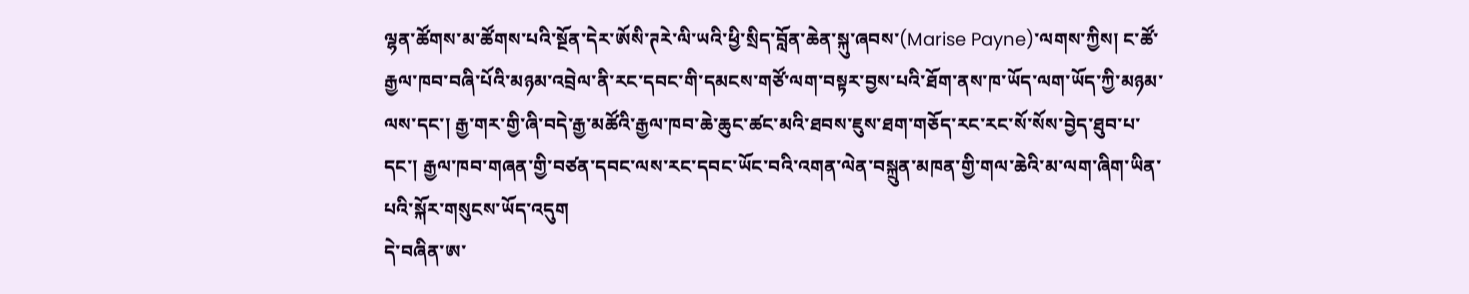ལྷན་ཚོགས་མ་ཚོགས་པའི་སྔོན་དེར་ཨོསི་ཊརེ་ལི་ཡའི་ཕྱི་སྲིད་བློན་ཆེན་སྐུ་ཞབས་(Marise Payne)་ལགས་ཀྱིས། ང་ཚོ་རྒྱལ་ཁབ་བཞི་པོའི་མཉམ་འབྲེལ་ནི་རང་དབང་གི་དམངས་གཙོ་ལག་བསྟར་བྱས་པའི་ཐོག་ནས་ཁ་ཡོད་ལག་ཡོད་ཀྱི་མཉམ་ལས་དང་། རྒྱ་གར་གྱི་ཞི་བདེ་རྒྱ་མཚོའི་རྒྱལ་ཁབ་ཆེ་ཆུང་ཚང་མའི་ཐབས་ཇུས་ཐག་གཅོད་རང་རང་སོ་སོས་བྱེད་ཐུབ་པ་དང་། རྒྱལ་ཁབ་གཞན་གྱི་བཙན་དབང་ལས་རང་དབང་ཡོང་བའི་འགན་ལེན་བསྐྲུན་མཁན་གྱི་གལ་ཆེའི་མ་ལག་ཞིག་ཡིན་པའི་སྐོར་གསུངས་ཡོད་འདུག
དེ་བཞིན་ཨ་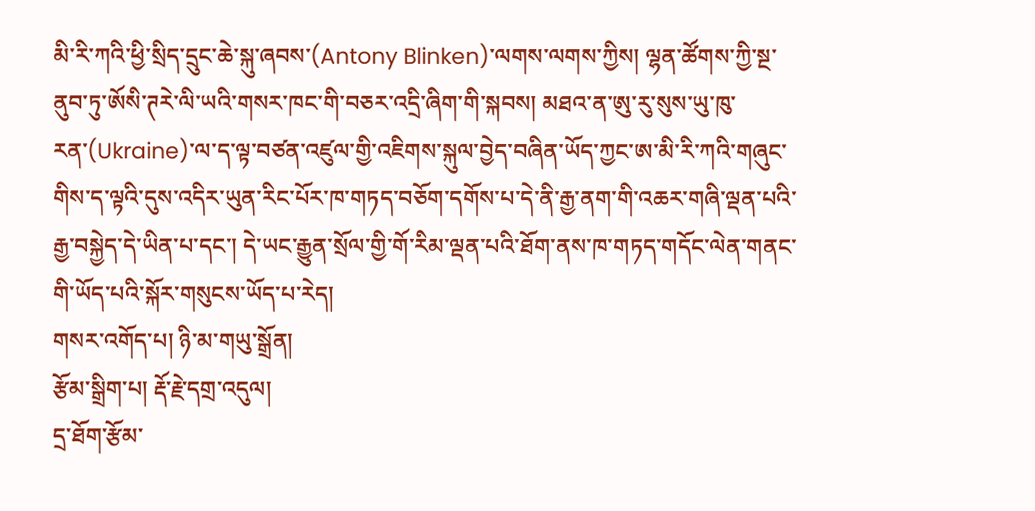མི་རི་ཀའི་ཕྱི་སྲིད་དྲུང་ཆེ་སྐུ་ཞབས་(Antony Blinken)་ལགས་ལགས་ཀྱིས། ལྷན་ཚོགས་ཀྱི་སྔ་ནུབ་ཏུ་ཨོསི་ཊརེ་ལི་ཡའི་གསར་ཁང་གི་བཅར་འདྲི་ཞིག་གི་སྐབས། མཐའ་ན་ཨུ་རུ་སུས་ཡུ་ཁུ་རན་(Ukraine)་ལ་ད་ལྟ་བཙན་འཛུལ་གྱི་འཇིགས་སྐུལ་བྱེད་བཞིན་ཡོད་ཀྱང་ཨ་མི་རི་ཀའི་གཞུང་གིས་ད་ལྟའི་དུས་འདིར་ཡུན་རིང་པོར་ཁ་གཏད་བཅོག་དགོས་པ་དེ་ནི་རྒྱ་ནག་གི་འཆར་གཞི་ལྡན་པའི་རྒྱ་བསྐྱེད་དེ་ཡིན་པ་དང་། དེ་ཡང་རྒྱུན་སྲོལ་གྱི་གོ་རིམ་ལྡན་པའི་ཐོག་ནས་ཁ་གཏད་གདོང་ལེན་གནང་གི་ཡོད་པའི་སྐོར་གསུངས་ཡོད་པ་རེད།
གསར་འགོད་པ། ཉི་མ་གཡུ་སྒྲོན།
རྩོམ་སྒྲིག་པ། རྡོ་རྗེ་དགྲ་འདུལ།
དྲ་ཐོག་རྩོམ་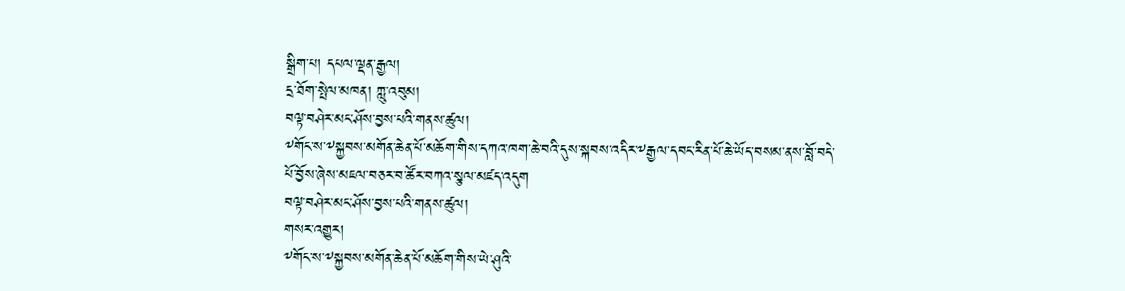སྒྲིག་པ། དཔལ་ལྡན་རྒྱལ།
དྲ་ཐོག་སྤེལ་མཁན། ཀླུ་འབུམ།
བལྟ་བཤེར་མང་ཤོས་བྱས་པའི་གནས་ཚུལ།
༸གོང་ས་༸སྐྱབས་མགོན་ཆེན་པོ་མཆོག་གིས་དཀའ་ཁག་ཆེ་བའི་དུས་སྐབས་འདིར་༸རྒྱལ་དབང་རིན་པོ་ཆེ་ཡོད་བསམ་ནས་བློ་བདེ་པོ་བྱོས་ཞེས་མཇལ་བཅར་བ་ཚོར་བཀའ་སྩལ་མཛད་འདུག
བལྟ་བཤེར་མང་ཤོས་བྱས་པའི་གནས་ཚུལ།
གསར་འགྱུར།
༸གོང་ས་༸སྐྱབས་མགོན་ཆེན་པོ་མཆོག་གིས་ཡེ་ཤུའི་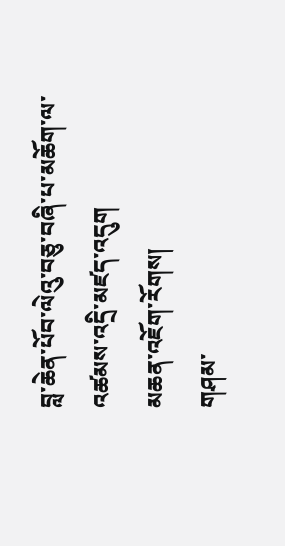བླ་ཆེན་པོབ་ལེའུ་བཅུ་བཞི་པ་མཆོག་ལ་འཚམས་འདྲི་མཛད་འདུག
མཆན་འཇོག་རོགས།
གཤམ་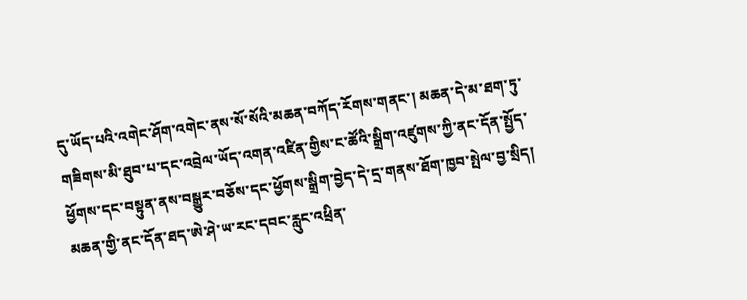དུ་ཡོད་པའི་འགེང་ཤོག་འགེང་ནས་སོ་སོའི་མཆན་བཀོད་རོགས་གནང་། མཆན་དེ་མ་ཐག་ཏུ་གཟིགས་མི་ཐུབ་པ་དང་འབྲེལ་ཡོད་འགན་འཛིན་གྱིས་ང་ཚོའི་སྒྲིག་འཛུགས་ཀྱི་ནང་དོན་སྤྱོད་ཕྱོགས་དང་བསྟུན་ནས་བསྒྱུར་བཅོས་དང་ཕྱོགས་སྒྲིག་བྱེད་དེ་དྲ་གནས་ཐོག་ཁྱབ་སྤེལ་བྱ་སྲིད། མཆན་གྱི་ནང་དོན་ཐད་ཨེ་ཤེ་ཡ་རང་དབང་རླུང་འཕྲིན་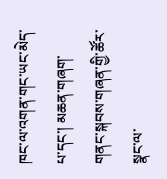ཁང་ལ་འགན་གང་ཡང་མེད་པ་དང་། མཆན་གཞག་གནང་སྐབས་གཞན་གྱི་ཚོར་སྣང་ལ་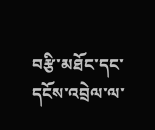བརྩི་མཐོང་དང་དངོས་འབྲེལ་ལ་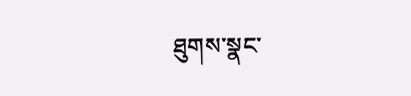ཐུགས་སྣང་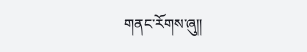གནང་རོགས་ཞུ༎